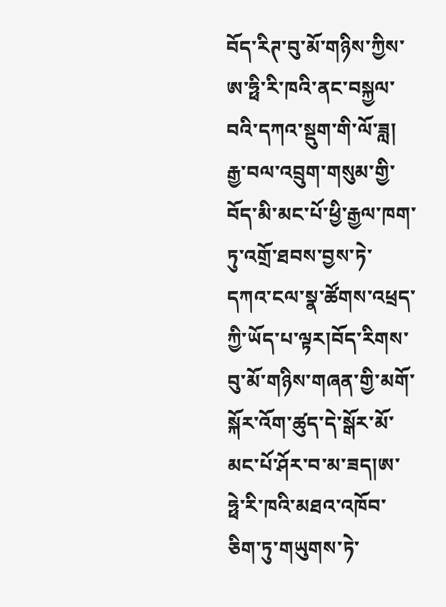བོད་རིཊ་བུ་མོ་གཉིས་ཀྱིས་ཨ་ཧྥི་རི་ཁའི་ནང་བསྐྱལ་བའི་དཀའ་སྡུག་གི་ལོ་ཟླ།
རྒྱ་བལ་འབྲུག་གསུམ་གྱི་བོད་མི་མང་པོ་ཕྱི་རྒྱལ་ཁག་ཏུ་འགྲོ་ཐབས་བྱས་ཏེ་དཀའ་ངལ་སྣ་ཚོགས་འཕྲད་ཀྱི་ཡོད་པ་ལྟར།བོད་རིགས་བུ་མོ་གཉིས་གཞན་གྱི་མགོ་སྐོར་འོག་ཚུད་དེ་སྒོར་མོ་མང་པོ་ཤོར་བ་མ་ཟད།ཨ་ཧྥེ་རི་ཁའི་མཐའ་འཁོབ་ཅིག་ཏུ་གཡུགས་ཏེ་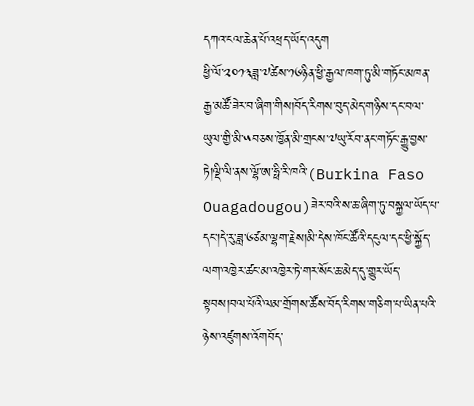དཀའ་ངལ་ཆེན་པོ་འཕྲད་ཡོད་འདུག
ཕྱི་ལོ་༢༠༡༣ཟླ་༧ཚེས་༡༦ཉིན་ཕྱི་རྒྱལ་ཁག་ཏུ་མི་གཏོང་མཁན་རྒྱ་མཚོ་ཟེར་བ་ཞིག་གིས།བོད་རིགས་བུད་མེད་གཉིས་དང་བལ་ཡུལ་གྱི་མི་༥བཅས་ཁྱོན་མི་གྲངས་༧ཡུ་རོབ་ནང་གཏོང་རྒྱུ་བྱས་ཏེ།ལྡི་ལི་ནས་ལྷོ་ཨ་ཧྥི་རི་ཁའི་(Burkina Faso Ouagadougou)ཟེར་བའི་ས་ཆ་ཞིག་ཏུ་བསྐྱལ་ཡོད་པ་དང་།དེ་རུ་ཟླ་༦ཙམ་ལྷག་རྗེས།མི་དེས་ཁོང་ཚོའི་དངུལ་དང་ཕྱི་སྐྱོད་ལག་འཁྱེར་ཚང་མ་འཁྱེར་ཏེ་གར་སོང་ཆ་མེད་དུ་གྱུར་ཡོད་སྟབས།བལ་པོའི་ལམ་གྲོགས་ཚོས་བོད་རིགས་གཅིག་པ་ཡིན་པའི་ཉེས་འཛུགས་འོགབོད་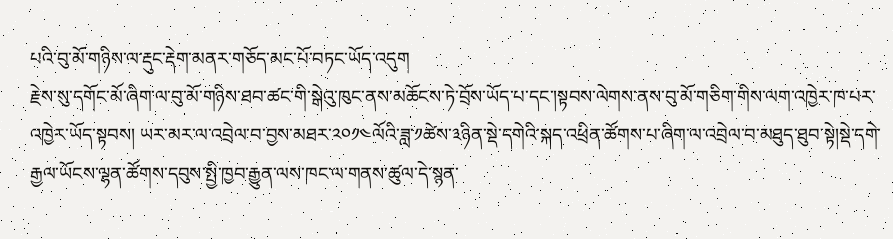པའི་བུ་མོ་གཉིས་ལ་རྡུང་རྡེག་མནར་གཅོད་མང་པོ་བཏང་ཡོད་འདུག
རྗེས་སུ་དགོང་མོ་ཞིག་ལ་བུ་མོ་གཉིས་ཐབ་ཚང་གི་སྒེའུ་ཁུང་ནས་མཆོངས་ཏེ་བྲོས་ཡོད་པ་དང་།སྟབས་ལེགས་ནས་བུ་མོ་གཅིག་གིས་ལག་འཁྱེར་ཁ་པར་འཁྱེར་ཡོད་སྟབས། ཡར་མར་ལ་འབྲེལ་བ་བྱས་མཐར་༢༠༡༤ལོའི་ཟླ་༡ཚེས་༣ཉིན་སྡེ་དགེའི་སྐད་འཕྲིན་ཚོགས་པ་ཞིག་ལ་འབྲེལ་བ་མཐུད་ཐུབ་སྟེ།སྡེ་དགེ་རྒྱལ་ཡོངས་ལྷན་ཚོགས་དབུས་སྤྱི་ཁྱབ་རྒྱུན་ལས་ཁང་ལ་གནས་ཚུལ་དེ་སྙན་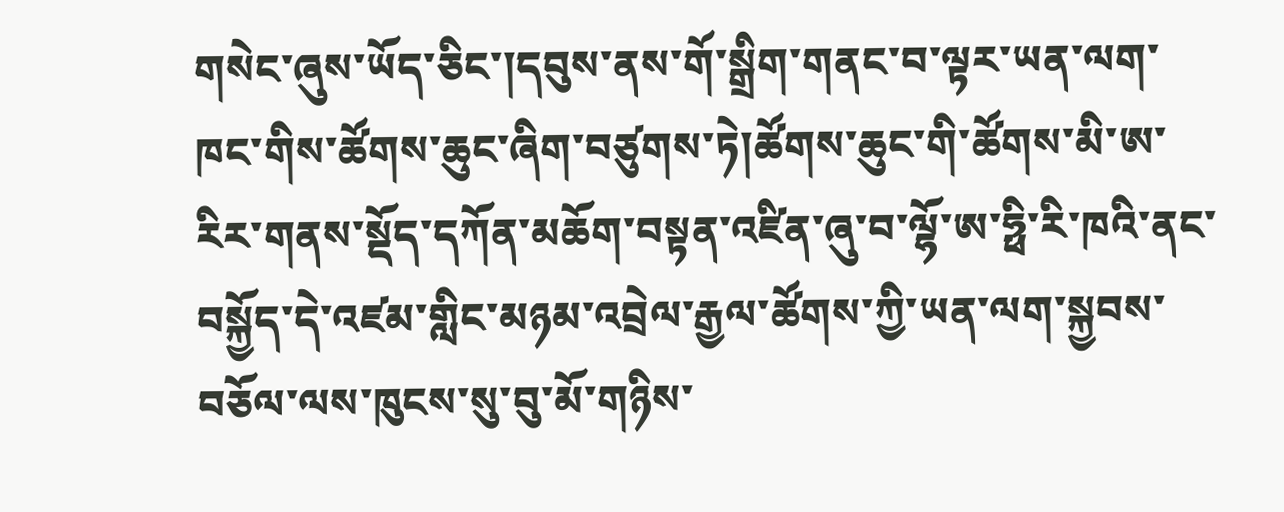གསེང་ཞུས་ཡོད་ཅིང་།དབུས་ནས་གོ་སྒྲིག་གནང་བ་ལྟར་ཡན་ལག་ཁང་གིས་ཚོགས་ཆུང་ཞིག་བཙུགས་ཏེ།ཚོགས་ཆུང་གི་ཚོགས་མི་ཨ་རིར་གནས་སྡོད་དཀོན་མཆོག་བསྟན་འཛིན་ཞུ་བ་ལྷོ་ཨ་ཧྥི་རི་ཁའི་ནང་བསྐྱོད་དེ་འཛམ་གླིང་མཉམ་འབྲེལ་རྒྱལ་ཚོགས་ཀྱི་ཡན་ལག་སྐྱབས་བཅོལ་ལས་ཁུངས་སུ་བུ་མོ་གཉིས་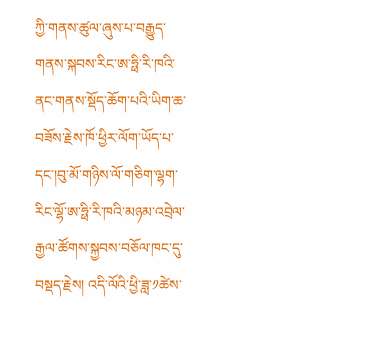ཀྱི་གནས་ཚུལ་ཞུས་པ་བརྒྱུད་གནས་སྐབས་རིང་ཨ་ཧྥི་རི་ཁའི་ནང་གནས་སྡོད་ཆོག་པའི་ཡིག་ཆ་བཟོས་རྗེས་ཁོ་ཕྱིར་ལོག་ཡོད་པ་དང་།བུ་མོ་གཉིས་ལོ་གཅིག་ལྷག་རིང་ལྷོ་ཨ་ཧྥི་རི་ཁའི་མཉམ་འབྲེལ་རྒྱལ་ཚོགས་སྐྱབས་བཅོལ་ཁང་དུ་བསྡད་རྗེས། འདི་ལོའི་ཕྱི་ཟླ་༡ཚེས་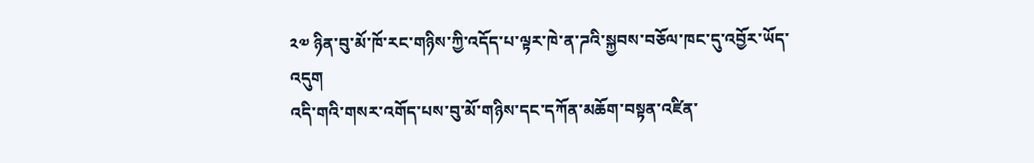༢༧ ཉིན་བུ་མོ་ཁོ་རང་གཉིས་ཀྱི་འདོད་པ་ལྟར་ཁེ་ན་ཌའི་སྐྱབས་བཅོལ་ཁང་དུ་འབྱོར་ཡོད་འདུག
འདི་གའི་གསར་འགོད་པས་བུ་མོ་གཉིས་དང་དཀོན་མཆོག་བསྟན་འཛིན་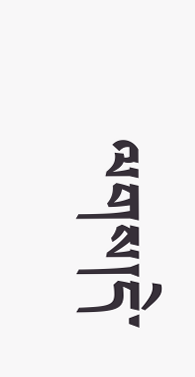ལགས།དེ་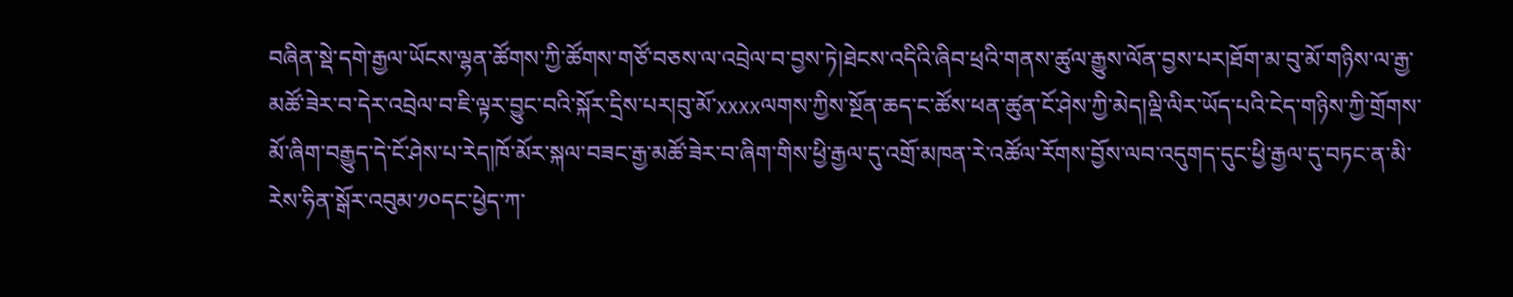བཞིན་སྡེ་དགེ་རྒྱལ་ཡོངས་ལྷན་ཚོགས་ཀྱི་ཚོགས་གཙོ་བཅས་ལ་འབྲེལ་བ་བྱས་ཏེ།ཐེངས་འདིའི་ཞིབ་ཕྲའི་གནས་ཚུལ་རྒྱུས་ལོན་བྱས་པར།ཐོག་མ་བུ་མོ་གཉིས་ལ་རྒྱ་མཚོ་ཟེར་བ་དེར་འབྲེལ་བ་ཇི་ལྟར་བྱུང་བའི་སྐོར་དྲིས་པར།བུ་མོ་xxxxལགས་ཀྱིས་སྔོན་ཆད་ང་ཚོས་ཕན་ཚུན་ངོ་ཤེས་ཀྱི་མེད།ལྡི་ལིར་ཡོད་པའི་ངེད་གཉིས་ཀྱི་གྲོགས་མོ་ཞིག་བརྒྱུད་དེ་ངོ་ཤེས་པ་རེད།ཁོ་མོར་སྐལ་བཟང་རྒྱ་མཚོ་ཟེར་བ་ཞིག་གིས་ཕྱི་རྒྱལ་དུ་འགྲོ་མཁན་རེ་འཚོལ་རོགས་བྱོས་ལབ་འདུགད་དུང་ཕྱི་རྒྱལ་དུ་བཏང་ན་མི་རེས་ཧིན་སྒོར་འབུམ་༡༠དང་ཕྱེད་ཀ་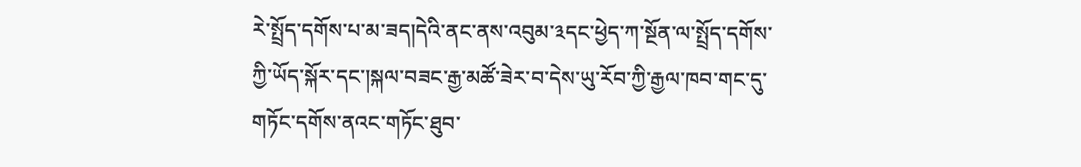རེ་སྤྲོད་དགོས་པ་མ་ཟད།དེའི་ནང་ནས་འབུམ་༣དང་ཕྱེད་ཀ་སྔོན་ལ་སྤྲོད་དགོས་ཀྱི་ཡོད་སྐོར་དང་།སྐལ་བཟང་རྒྱ་མཚོ་ཟེར་བ་དེས་ཡུ་རོབ་ཀྱི་རྒྱལ་ཁབ་གང་དུ་གཏོང་དགོས་ནའང་གཏོང་ཐུབ་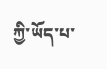ཀྱི་ཡོད་པ་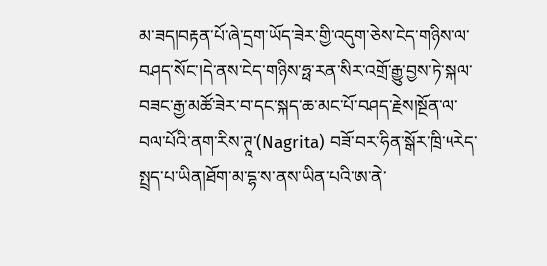མ་ཟད།བརྟན་པོ་ཞེ་དྲག་ཡོད་ཟེར་གྱི་འདུག་ཅེས་ངེད་གཉིས་ལ་བཤད་སོང་།དེ་ནས་ངེད་གཉིས་ཧྥ་རན་སིར་འགྲོ་རྒྱུ་བྱས་ཏེ་སྐལ་བཟང་རྒྱ་མཚོ་ཟེར་བ་དང་སྐད་ཆ་མང་པོ་བཤད་རྗེས།སྔོན་ལ་བལ་པོའི་ནག་རིས་ཊཱ་(Nagrita) བཟོ་བར་ཧིན་སྒོར་ཁྲི་༥རེད་སྤྲད་པ་ཡིན།ཐོག་མ་དྷ་ས་ནས་ཡིན་པའི་ཨ་ནེ་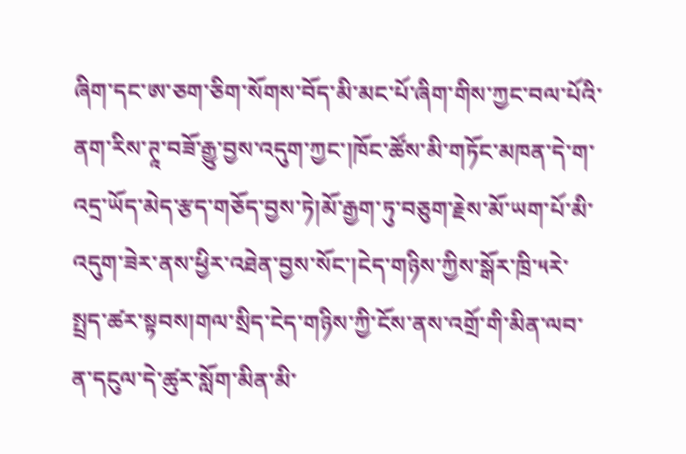ཞིག་དང་ཨ་ཅག་ཅིག་སོགས་བོད་མི་མང་པོ་ཞིག་གིས་ཀྱང་བལ་པོའི་ནག་རིས་ཊཱ་བཟོ་རྒྱུ་བྱས་འདུག་ཀྱང་།ཁོང་ཚོས་མི་གཏོང་མཁན་དེ་ག་འདྲ་ཡོད་མེད་རྩད་གཅོད་བྱས་ཏེ།མོ་རྒྱག་ཏུ་བཅུག་རྗེས་མོ་ཡག་པོ་མི་འདུག་ཟེར་ནས་ཕྱིར་འཐེན་བྱས་སོང་།ངེད་གཉིས་ཀྱིས་སྒོར་ཁྲི་༥རེ་སྤྲད་ཚར་སྟབས།གལ་སྲིད་ངེད་གཉིས་ཀྱི་ངོས་ནས་འགྲོ་གི་མིན་ལབ་ན་དངུལ་དེ་ཚུར་སློག་མིན་མི་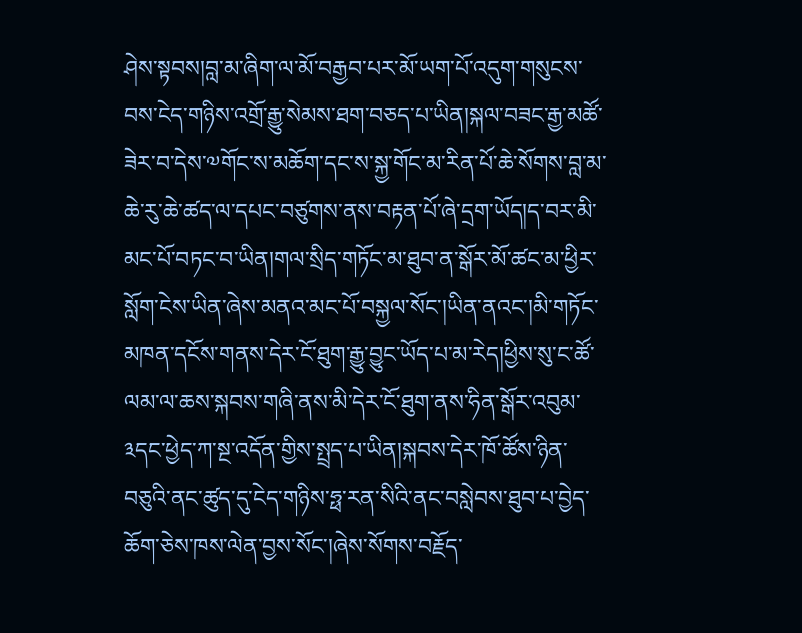ཤེས་སྟབས།བླ་མ་ཞིག་ལ་མོ་བརྒྱབ་པར་མོ་ཡག་པོ་འདུག་གསུངས་བས་ངེད་གཉིས་འགྲོ་རྒྱུ་སེམས་ཐག་བཅད་པ་ཡིན།སྐལ་བཟང་རྒྱ་མཚོ་ཟེར་བ་དེས་༧གོང་ས་མཆོག་དང་ས་སྐྱ་གོང་མ་རིན་པོ་ཆེ་སོགས་བླ་མ་ཆེ་རུ་ཆེ་ཚད་ལ་དཔང་བཙུགས་ནས་བརྟན་པོ་ཞེ་དྲག་ཡོད།ད་བར་མི་མང་པོ་བཏང་བ་ཡིན།གལ་སྲིད་གཏོང་མ་ཐུབ་ན་སྒོར་མོ་ཚང་མ་ཕྱིར་སློག་ངེས་ཡིན་ཞེས་མནའ་མང་པོ་བསྐྱལ་སོང་།ཡིན་ནའང་།མི་གཏོང་མཁན་དངོས་གནས་དེར་ངོ་ཐུག་རྒྱུ་བྱུང་ཡོད་པ་མ་རེད།ཕྱིས་སུ་ང་ཚོ་ལམ་ལ་ཆས་སྐབས་གཞི་ནས་མི་དེར་ངོ་ཐུག་ནས་ཧིན་སྒོར་འབུམ་༣དང་ཕྱེད་ཀ་སྔ་འདོན་གྱིས་སྤྲད་པ་ཡིན།སྐབས་དེར་ཁོ་ཚོས་ཉིན་བཅུའི་ནང་ཚུད་དུ་ངེད་གཉིས་ཧྥ་རན་སིའི་ནང་བསླེབས་ཐུབ་པ་བྱེད་ཆོག་ཅེས་ཁས་ལེན་བྱས་སོང་།ཞེས་སོགས་བརྗོད་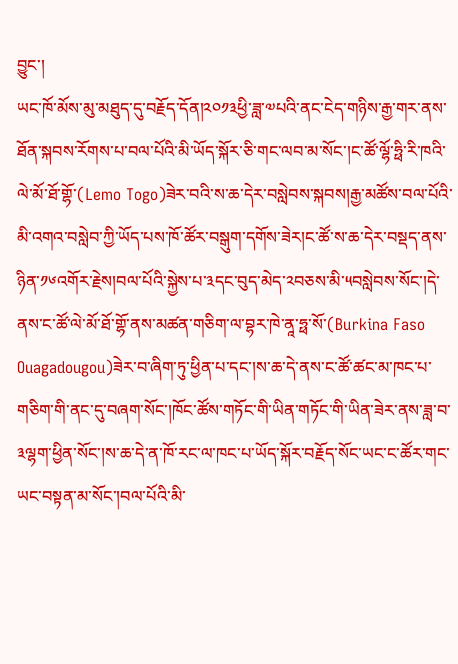བྱུང་།
ཡང་ཁོ་མོས་མུ་མཐུད་དུ་བརྗོད་དོན།༢༠༡༣ཕྱི་ཟླ་༧པའི་ནང་ངེད་གཉིས་རྒྱ་གར་ནས་ཐོན་སྐབས་རོགས་པ་བལ་པོའི་མི་ཡོད་སྐོར་ཅི་གང་ལབ་མ་སོང་།ང་ཚོ་ལྷོ་ཧྥི་རི་ཁའི་ལེ་མོ་ཐོ་གྷོ་(Lemo Togo)ཟེར་བའི་ས་ཆ་དེར་བསླེབས་སྐབས།རྒྱ་མཚོས་བལ་པོའི་མི་འགའ་བསླེབ་ཀྱི་ཡོད་པས་ཁོ་ཚོར་བསྒུག་དགོས་ཟེར།ང་ཚོ་ས་ཆ་དེར་བསྡད་ནས་ཉིན་༡༦འགོར་རྗེས།བལ་པོའི་སྐྱེས་པ་༣དང་བུད་མེད་༢བཅས་མི་༥བསླེབས་སོང་།དེ་ནས་ང་ཚོ་ལེ་མོ་ཐོ་གྷོ་ནས་མཚན་གཅིག་ལ་བྷར་ཁེ་ནཱ་ཧྥ་སོ་(Burkina Faso Ouagadougou)ཟེར་བ་ཞིག་ཏུ་ཕྱིན་པ་དང་།ས་ཆ་དེ་ནས་ང་ཚོ་ཚང་མ་ཁང་པ་གཅིག་གི་ནང་དུ་བཞག་སོང་།ཁོང་ཚོས་གཏོང་གི་ཡིན་གཏོང་གི་ཡིན་ཟེར་ནས་ཟླ་བ་༣ལྷག་ཕྱིན་སོང་།ས་ཆ་དེ་ན་ཁོ་རང་ལ་ཁང་པ་ཡོད་སྐོར་བརྗོད་སོང་ཡང་ང་ཚོར་གང་ཡང་བསྟན་མ་སོང་།བལ་པོའི་མི་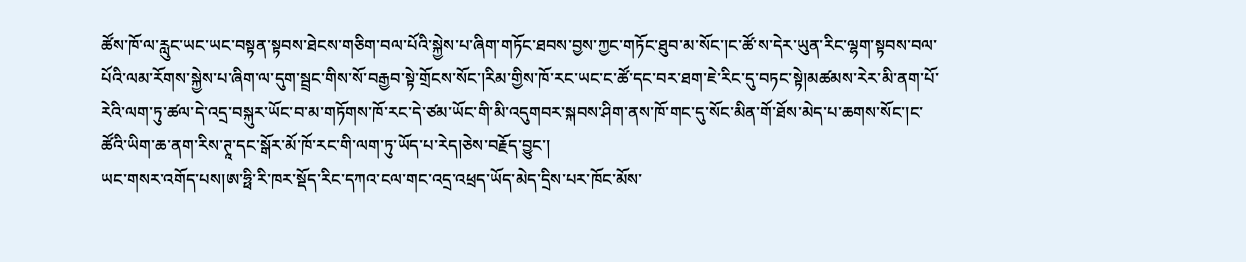ཚོས་ཁོ་ལ་རླུང་ཡང་ཡང་བསྟན་སྟབས་ཐེངས་གཅིག་བལ་པོའི་སྐྱེས་པ་ཞིག་གཏོང་ཐབས་བྱས་ཀྱང་གཏོང་ཐུབ་མ་སོང་།ང་ཚོ་ས་དེར་ཡུན་རིང་ལྷག་སྟབས་བལ་པོའི་ལམ་རོགས་སྐྱེས་པ་ཞིག་ལ་དུག་སྦྲང་གིས་སོ་བརྒྱབ་སྟེ་གྲོངས་སོང་།རིམ་གྱིས་ཁོ་རང་ཡང་ང་ཚོ་དང་བར་ཐག་ཇེ་རིང་དུ་བཏང་སྟེ།མཚམས་རེར་མི་ནག་པོ་རེའི་ལག་ཏུ་ཚལ་དེ་འདྲ་བསྐུར་ཡོང་བ་མ་གཏོགས་ཁོ་རང་དེ་ཙམ་ཡོང་གི་མི་འདུགབར་སྐབས་ཤིག་ནས་ཁོ་གང་དུ་སོང་མིན་གོ་ཐོས་མེད་པ་ཆགས་སོང་།ང་ཚོའི་ཡིག་ཆ་ནག་རིས་ཊཱ་དང་སྒོར་མོ་ཁོ་རང་གི་ལག་ཏུ་ཡོད་པ་རེད།ཅེས་བརྗོད་བྱུང་།
ཡང་གསར་འགོད་པས།ཨ་ཧྥི་རི་ཁར་སྡོད་རིང་དཀའ་ངལ་གང་འདྲ་འཕྲད་ཡོད་མེད་དྲིས་པར་ཁོང་མོས་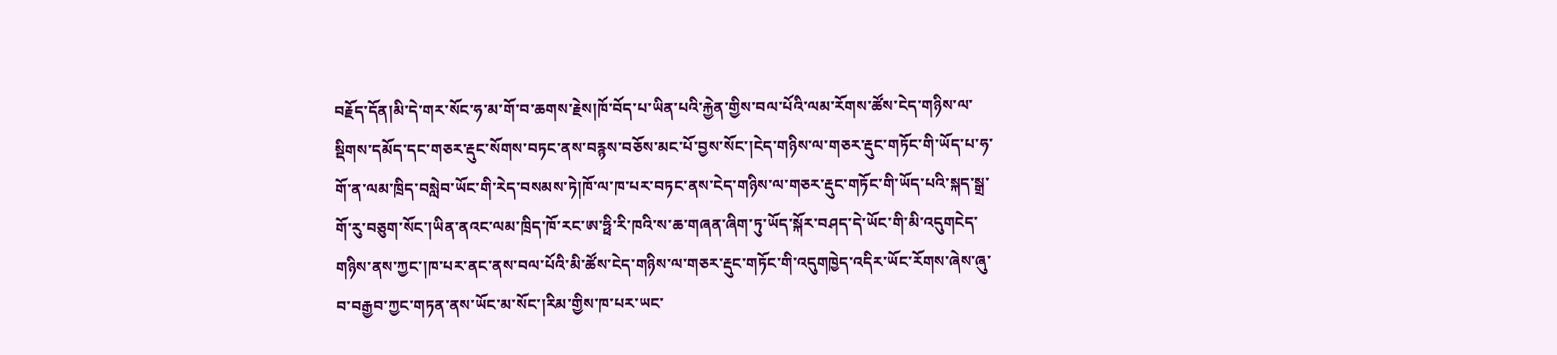བརྗོད་དོན།མི་དེ་གར་སོང་ཧ་མ་གོ་བ་ཆགས་རྗེས།ཁོ་བོད་པ་ཡིན་པའི་རྐྱེན་གྱིས་བལ་པོའི་ལམ་རོགས་ཚོས་ངེད་གཉིས་ལ་སྡིགས་དམོད་དང་གཅར་རྡུང་སོགས་བཏང་ནས་བརྙས་བཅོས་མང་པོ་བྱས་སོང་།ངེད་གཉིས་ལ་གཅར་རྡུང་གཏོང་གི་ཡོད་པ་ཧ་གོ་ན་ལམ་ཁྲིད་བསླེབ་ཡོང་གི་རེད་བསམས་ཏེ།ཁོ་ལ་ཁ་པར་བཏང་ནས་ངེད་གཉིས་ལ་གཅར་རྡུང་གཏོང་གི་ཡོད་པའི་སྐད་སྒྲ་གོ་རུ་བཅུག་སོང་།ཡིན་ནའང་ལམ་ཁྲིད་ཁོ་རང་ཨ་ཧྥི་རི་ཁའི་ས་ཆ་གཞན་ཞིག་ཏུ་ཡོད་སྐོར་བཤད་དེ་ཡོང་གི་མི་འདུགངེད་གཉིས་ནས་ཀྱང་།ཁ་པར་ནང་ནས་བལ་པོའི་མི་ཚོས་ངེད་གཉིས་ལ་གཅར་རྡུང་གཏོང་གི་འདུགཁྱེད་འདིར་ཡོང་རོགས་ཞེས་ཞུ་བ་བརྒྱབ་ཀྱང་གཏན་ནས་ཡོང་མ་སོང་།རིམ་གྱིས་ཁ་པར་ཡང་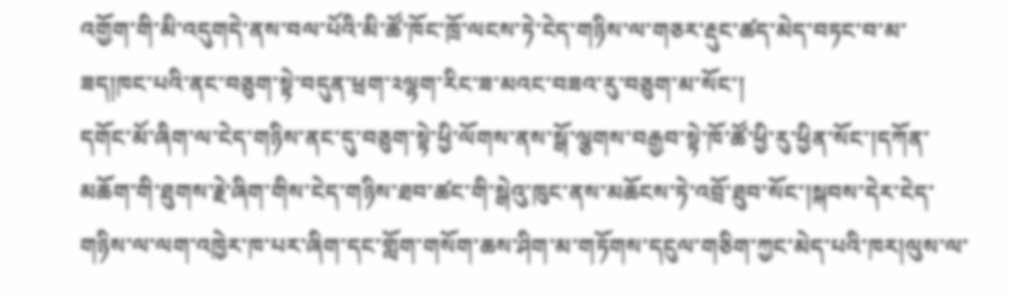འགྱོག་གི་མི་འདུགདེ་ནས་བལ་པོའི་མི་ཚོ་ཁོང་ཁྲོ་ལངས་ཏེ་ངེད་གཉིས་ལ་གཅར་རྡུང་ཚད་མེད་བཏང་བ་མ་ཟད།ཁང་པའི་ནང་བཅུག་སྟེ་བདུན་ཕྲག་༢ལྷག་རིང་ཟ་མའང་བཟའ་རུ་བཅུག་མ་སོང་།
དགོང་མོ་ཞིག་ལ་ངེད་གཉིས་ནང་དུ་བཅུག་སྟེ་ཕྱི་ལོགས་ནས་སྒོ་ལྕགས་བརྒྱབ་སྟེ་ཁོ་ཚོ་ཕྱི་རུ་ཕྱིན་སོང་།དཀོན་མཆོག་གི་ཐུགས་རྗེ་ཞིག་གིས་ངེད་གཉིས་ཐབ་ཚང་གི་སྒེའུ་ཁུང་ནས་མཆོངས་ཏེ་འབྲོ་ཐུབ་སོང་།སྐབས་དེར་ངེད་གཉིས་ལ་ལག་འཁྱེར་ཁ་པར་ཞིག་དང་གློག་གསོག་ཆས་ཤིག་མ་གཏོགས་དངུལ་གཅིག་ཀྱང་མེད་པའི་ཁར།ལུས་ལ་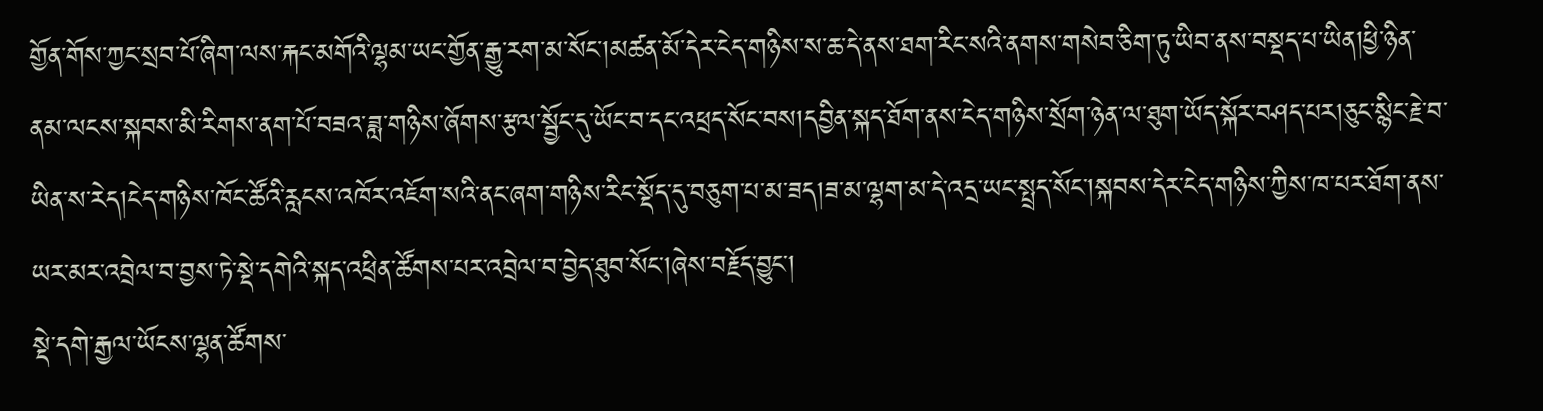གྱོན་གོས་ཀྱང་སྲབ་པོ་ཞིག་ལས་རྐང་མགོའི་ལྷམ་ཡང་གྱོན་རྒྱུ་རག་མ་སོང་།མཚན་མོ་དེར་ངེད་གཉིས་ས་ཆ་དེ་ནས་ཐག་རིང་སའི་ནགས་གསེབ་ཅིག་ཏུ་ཡིབ་ནས་བསྡད་པ་ཡིན།ཕྱི་ཉིན་ནམ་ལངས་སྐབས་མི་རིགས་ནག་པོ་བཟའ་ཟླ་གཉིས་ཞོགས་རྩལ་སྦྱོང་དུ་ཡོང་བ་དང་འཕྲད་སོང་བས།དབྱིན་སྐད་ཐོག་ནས་ངེད་གཉིས་སྲོག་ཉེན་ལ་ཐུག་ཡོད་སྐོར་བཤད་པར།ཅུང་སྙིང་རྗེ་བ་ཡིན་ས་རེད།ངེད་གཉིས་ཁོང་ཚོའི་རླངས་འཁོར་འཇོག་སའི་ནང་ཞག་གཉིས་རིང་སྡོད་དུ་བཅུག་པ་མ་ཟད།ཟ་མ་ལྷག་མ་དེ་འདྲ་ཡང་སྤྲད་སོང་།སྐབས་དེར་ངེད་གཉིས་ཀྱིས་ཁ་པར་ཐོག་ནས་ཡར་མར་འབྲེལ་བ་བྱས་ཏེ་སྡེ་དགེའི་སྐད་འཕྲིན་ཚོགས་པར་འབྲེལ་བ་བྱེད་ཐུབ་སོང་།ཞེས་བརྗོད་བྱུང་།
སྡེ་དགེ་རྒྱལ་ཡོངས་ལྷན་ཚོགས་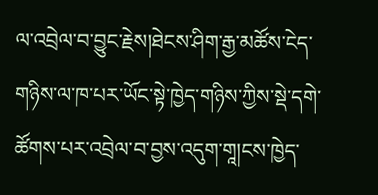ལ་འབྲེལ་བ་བྱུང་རྗེས།ཐེངས་ཤིག་རྒྱ་མཚོས་ངེད་གཉིས་ལ་ཁ་པར་ཡོང་སྟེ་ཁྱེད་གཉིས་ཀྱིས་སྡེ་དགེ་ཚོགས་པར་འབྲེལ་བ་བྱས་འདུག་གཱ།ངས་ཁྱེད་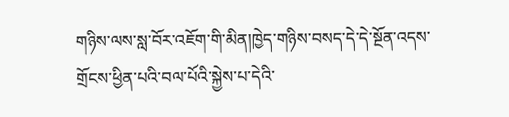གཉིས་ལས་སླ་བོར་འཇོག་གི་མིན།ཁྱེད་གཉིས་བསད་དེ་དེ་སྔོན་འདས་གྲོངས་ཕྱིན་པའི་བལ་པོའི་སྐྱེས་པ་དེའི་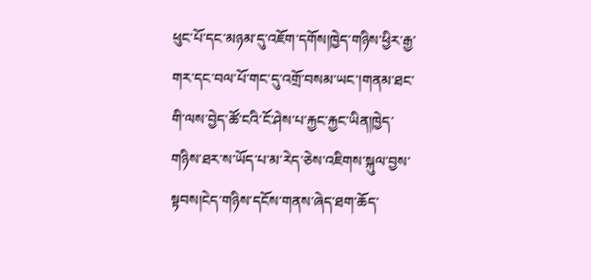ཕུང་པོ་དང་མཉམ་དུ་འཇོག་དགོས།ཁྱེད་གཉིས་ཕྱིར་རྒྱ་གར་དང་བལ་པོ་གང་དུ་འགྲོ་བསམ་ཡང་།གནམ་ཐང་གི་ལས་བྱེད་ཚོ་ངའི་ངོ་ཤེས་པ་རྐྱང་རྐྱང་ཡིན།ཁྱེད་གཉིས་ཐར་ས་ཡོད་པ་མ་རེད་ཅེས་འཇིགས་སྐུལ་བྱས་སྟབས།ངེད་གཉིས་དངོས་གནས་ཞེད་ཐག་ཆོད་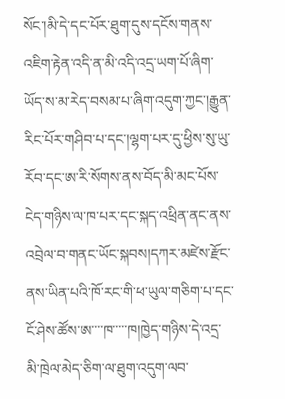སོང་།མི་དེ་དང་པོར་ཐུག་དུས་དངོས་གནས་འཇིག་རྟེན་འདི་ན་མི་འདི་འདྲ་ཡག་པོ་ཞིག་ཡོད་ས་མ་རེད་བསམ་པ་ཞིག་འདུག་ཀྱང་།རྒྱུན་རིང་པོར་གཤིབ་པ་དང་།ལྷག་པར་དུ་ཕྱིས་སུ་ཡུ་རོབ་དང་ཨ་རི་སོགས་ནས་བོད་མི་མང་པོས་ངེད་གཉིས་ལ་ཁ་པར་དང་སྐད་འཕྲིན་ནང་ནས་འབྲེལ་བ་གནང་ཡོང་སྐབས།དཀར་མཛེས་རྫོང་ནས་ཡིན་པའི་ཁོ་རང་གི་ཕ་ཡུལ་གཅིག་པ་དང་ངོ་ཤེས་ཚོས་ཨ་་་་ཁ་་་་་ཁ།ཁྱེད་གཉིས་དེ་འདྲ་མི་ཁྲེལ་མེད་ཅིག་ལ་ཐུག་འདུག་ལབ་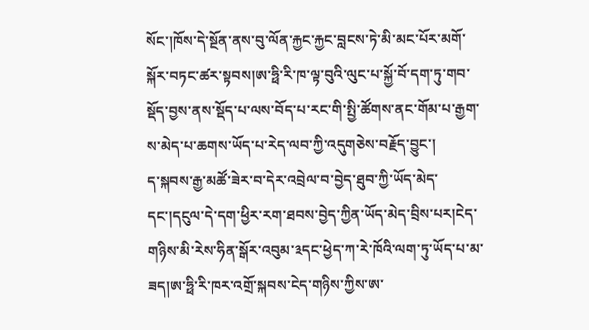སོང་།ཁོས་དེ་སྔོན་ནས་བུ་ལོན་རྐྱང་རྐྱང་བླངས་ཏེ་མི་མང་པོར་མགོ་སྐོར་བཏང་ཚར་སྟབས།ཨ་ཧྥི་རི་ཁ་ལྟ་བུའི་ལུང་པ་སྐྱོ་བོ་དག་ཏུ་གབ་སྡོད་བྱས་ནས་སྡོད་པ་ལས་བོད་པ་རང་གི་སྤྱི་ཚོགས་ནང་གོམ་པ་རྒྱག་ས་མེད་པ་ཆགས་ཡོད་པ་རེད་ལབ་ཀྱི་འདུགཅེས་བརྗོད་བྱུང་།
ད་སྐབས་རྒྱ་མཚོ་ཟེར་བ་དེར་འབྲེལ་བ་བྱེད་ཐུབ་ཀྱི་ཡོད་མེད་དང་།དངུལ་དེ་དག་ཕྱིར་རག་ཐབས་བྱེད་ཀྱིན་ཡོད་མེད་བྲིས་པར།ངེད་གཉིས་མི་རེས་ཧིན་སྒོར་འབུམ་༣དང་ཕྱེད་ཀ་རེ་ཁོའི་ལག་ཏུ་ཡོད་པ་མ་ཟད།ཨ་ཧྥི་རི་ཁར་འགྲོ་སྐབས་ངེད་གཉིས་ཀྱིས་ཨ་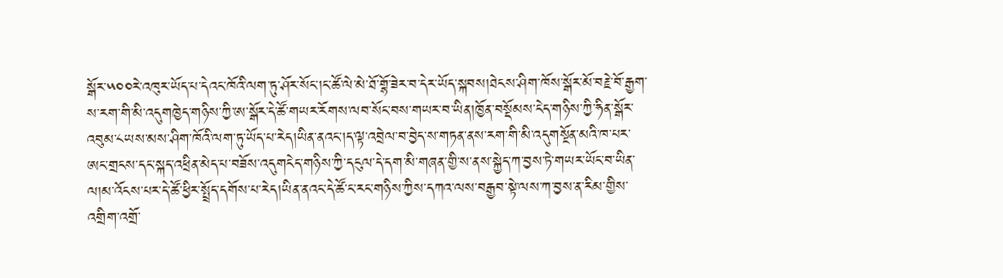སྒོར་༥༠༠རེ་འཁུར་ཡོད་པ་དེའང་ཁོའི་ལག་ཏུ་ཤོར་སོང་།ང་ཚོ་ལེ་མེ་ཐོ་གྷོ་ཟེར་བ་དེར་ཡོད་སྐབས།ཐེངས་ཤིག་ཁོས་སྒོར་མོ་བརྗེ་བོ་རྒྱག་ས་རག་གི་མི་འདུགཁྱེད་གཉིས་ཀྱི་ཨ་སྒོར་དེ་ཚོ་གཡར་རོགས་ལབ་སོང་བས་གཡར་བ་ཡིན།ཁྱོན་བསྡོམས་ངེད་གཉིས་ཀྱི་ཧིན་སྒོར་འབུམ་༨ཡས་མས་ཤིག་ཁོའི་ལག་ཏུ་ཡོད་པ་རེད།ཡིན་ནའང་།ད་ལྟ་འབྲེལ་བ་བྱེད་ས་གཏན་ནས་རག་གི་མི་འདུགསྔོན་མའི་ཁ་པར་ཨང་གྲངས་དང་སྐད་འཕྲིན་མེད་པ་བཟོས་འདུགངེད་གཉིས་ཀྱི་དངུལ་དེ་དག་མི་གཞན་གྱི་ས་ནས་སྐྱེད་ཀ་བྱས་ཏེ་གཡར་ཡོང་བ་ཡིན་ལ།མ་འོངས་པར་དེ་ཚོ་ཕྱིར་སྤྲོད་དགོས་པ་རེད།ཡིན་ནའང་དེ་ཚོ་ང་རང་གཉིས་ཀྱིས་དཀའ་ལས་བརྒྱབ་སྟེ་ལས་ཀ་བྱས་ན་རིམ་གྱིས་འགྲིག་འགྲོ་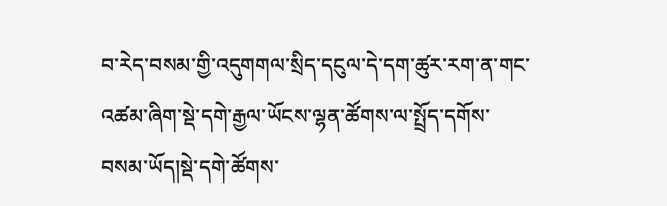བ་རེད་བསམ་གྱི་འདུགགལ་སྲིད་དངུལ་དེ་དག་ཚུར་རག་ན་གང་འཚམ་ཞིག་སྡེ་དགེ་རྒྱལ་ཡོངས་ལྷན་ཚོགས་ལ་སྤྲོད་དགོས་བསམ་ཡོད།སྡེ་དགེ་ཚོགས་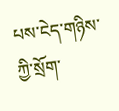པས་ངེད་གཉིས་ཀྱི་སྲོག་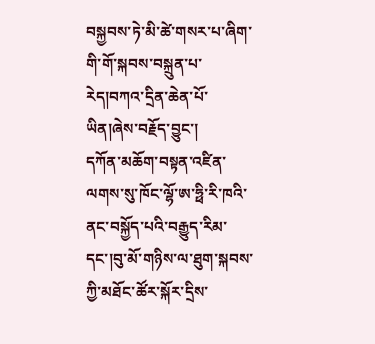བསྐྱབས་ཏེ་མི་ཚེ་གསར་པ་ཞིག་གི་གོ་སྐབས་བསྐྲུན་པ་རེད།བཀའ་དྲིན་ཆེན་པོ་ཡིན།ཞེས་བརྗོད་བྱུང་།
དཀོན་མཆོག་བསྟན་འཛིན་ལགས་སུ་ཁོང་ལྷོ་ཨ་ཧྥི་རི་ཁའི་ནང་བསྐྱོད་པའི་བརྒྱུད་རིམ་དང་།བུ་མོ་གཉིས་ལ་ཐུག་སྐབས་ཀྱི་མཐོང་ཚོར་སྐོར་དྲིས་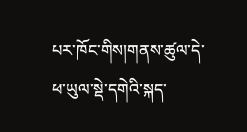པར་ཁོང་གིས།གནས་ཚུལ་དེ་ཕ་ཡུལ་སྡེ་དགེའི་སྐད་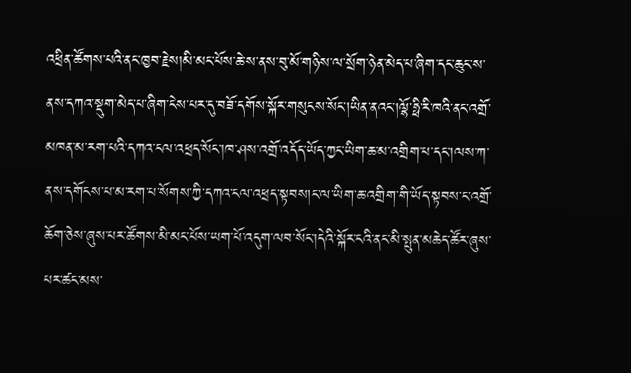འཕྲིན་ཚོགས་པའི་ནང་ཁྱབ་རྗེས།མི་མང་པོས་ཆེ་ས་ནས་བུ་མོ་གཉིས་ལ་སྲོག་ཉེན་མེད་པ་ཞིག་དང་ཆུང་ས་ནས་དཀའ་སྡུག་མེད་པ་ཞིག་ངེས་པར་དུ་བཟོ་དགོས་སྐོར་གསུངས་སོང་།ཡིན་ནའང་།ལྷོ་ཧྥི་རི་ཁའི་ནང་འགྲོ་མཁན་མ་རག་པའི་དཀའ་ངལ་འཕྲད་སོང་།ཁ་ཤས་འགྲོ་འདོད་ཡོད་ཀྱང་ཡིག་ཆ་མ་འགྲིག་པ་དང་།ལས་ཀ་ནས་དགོངས་པ་མ་རག་པ་སོགས་ཀྱི་དཀའ་ངལ་འཕྲད་སྟབས།ང་ལ་ཡིག་ཆ་འགྲིག་གི་ཡོད་སྟབས་ང་འགྲོ་ཆོག་ཅེས་ཞུས་པར་ཚོགས་མི་མང་པོས་ཡག་པོ་འདུག་ལབ་སོང་།དེའི་སྐོར་ངའི་ནང་མི་སྤུན་མཆེད་ཚོར་ཞུས་པར་ཚང་མས་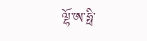ལྷོ་ཨ་ཧྥི་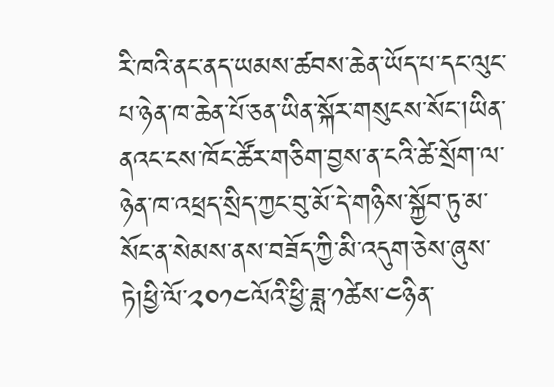རི་ཁའི་ནང་ནད་ཡམས་ཚབས་ཆེན་ཡོད་པ་དང་ལུང་པ་ཉེན་ཁ་ཆེན་པོ་ཅན་ཡིན་སྐོར་གསུངས་སོང་།ཡིན་ནའང་ངས་ཁོང་ཚོར་གཅིག་བྱས་ན་ངའི་ཚེ་སྲོག་ལ་ཉེན་ཁ་འཕྲད་སྲིད་ཀྱང་བུ་མོ་དེ་གཉིས་སྐྱོབ་ཏུ་མ་སོང་ན་སེམས་ནས་བཟོད་ཀྱི་མི་འདུག་ཅེས་ཞུས་ཏེ།ཕྱི་ལོ་༢༠༡༤ལོའི་ཕྱི་ཟླ་༡ཚེས་༤ཉིན་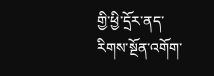གྱི་ཕྱི་དྲོར་ནད་རིགས་སྔོན་འགོག་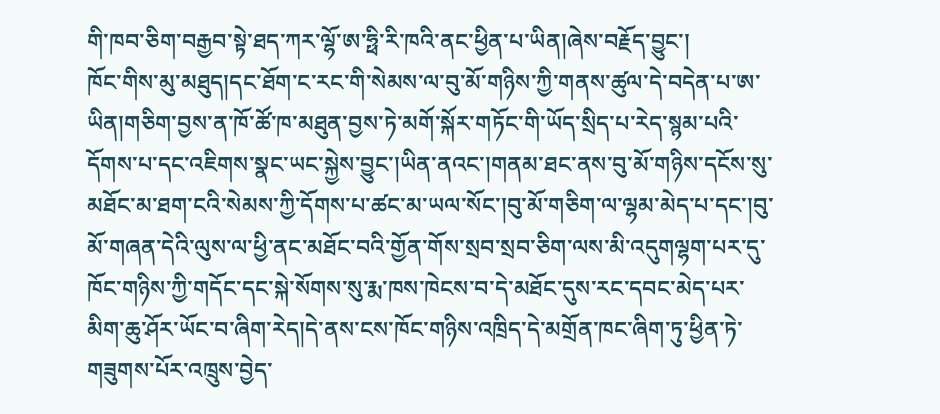གི་ཁབ་ཅིག་བརྒྱབ་སྟེ་ཐད་ཀར་ལྷོ་ཨ་ཧྥི་རི་ཁའི་ནང་ཕྱིན་པ་ཡིན།ཞེས་བརྗོད་བྱུང་།
ཁོང་གིས་མུ་མཐུད།དང་ཐོག་ང་རང་གི་སེམས་ལ་བུ་མོ་གཉིས་ཀྱི་གནས་ཚུལ་དེ་བདེན་པ་ཨ་ཡིན།གཅིག་བྱས་ན་ཁོ་ཚོ་ཁ་མཐུན་བྱས་ཏེ་མགོ་སྐོར་གཏོང་གི་ཡོད་སྲིད་པ་རེད་སྙམ་པའི་དོགས་པ་དང་འཇིགས་སྣང་ཡང་སྐྱེས་བྱུང་།ཡིན་ནའང་།གནམ་ཐང་ནས་བུ་མོ་གཉིས་དངོས་སུ་མཐོང་མ་ཐག་ངའི་སེམས་ཀྱི་དོགས་པ་ཚང་མ་ཡལ་སོང་།བུ་མོ་གཅིག་ལ་ལྷམ་མེད་པ་དང་།བུ་མོ་གཞན་དེའི་ལུས་ལ་ཕྱི་ནང་མཐོང་བའི་གྱོན་གོས་སྲབ་སྲབ་ཅིག་ལས་མི་འདུགལྷག་པར་དུ་ཁོང་གཉིས་ཀྱི་གདོང་དང་སྐེ་སོགས་སུ་རྨ་ཁས་ཁེངས་བ་དེ་མཐོང་དུས་རང་དབང་མེད་པར་མིག་ཆུ་ཤོར་ཡོང་བ་ཞིག་རེད།དེ་ནས་ངས་ཁོང་གཉིས་འཁྲིད་དེ་མགྲོན་ཁང་ཞིག་ཏུ་ཕྱིན་ཏེ་གཟུགས་པོར་འཁྲུས་བྱེད་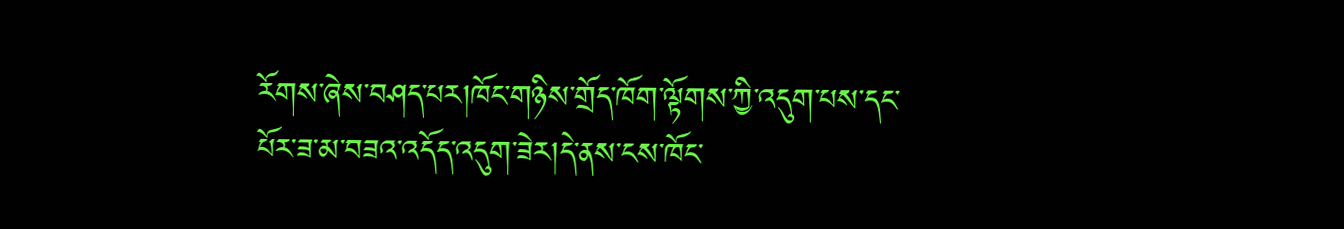རོགས་ཞེས་བཤད་པར།ཁོང་གཉིས་གྲོད་ཁོག་ལྟོགས་ཀྱི་འདུག་པས་དང་པོར་ཟ་མ་བཟའ་འདོད་འདུག་ཟེར།དེ་ནས་ངས་ཁོང་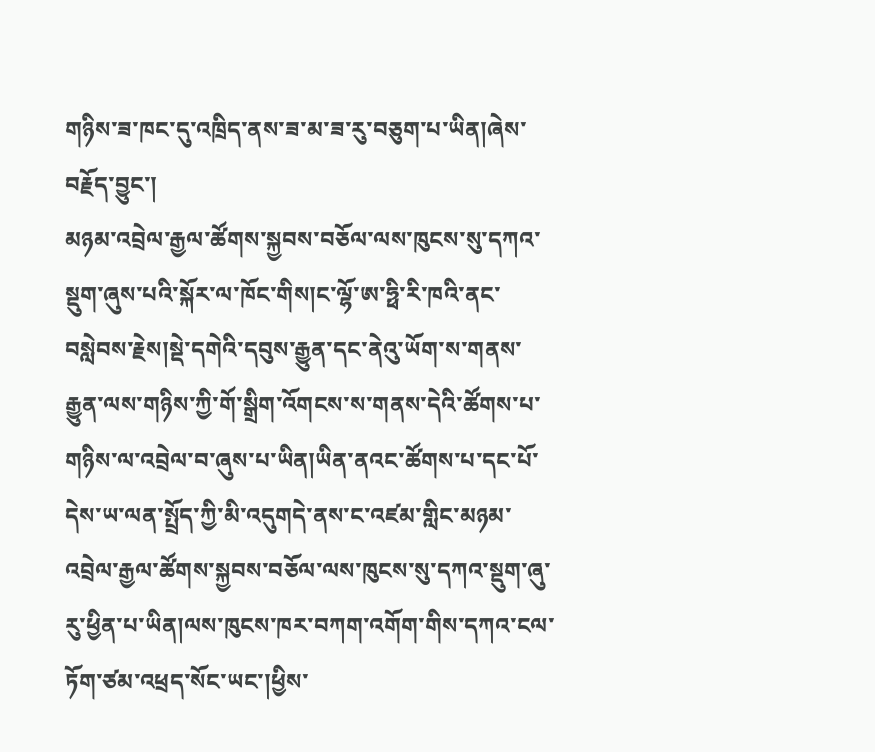གཉིས་ཟ་ཁང་དུ་འཁྲིད་ནས་ཟ་མ་ཟ་རུ་བཅུག་པ་ཡིན།ཞེས་བརྗོད་བྱུང་།
མཉམ་འབྲེལ་རྒྱལ་ཚོགས་སྐྱབས་བཅོལ་ལས་ཁུངས་སུ་དཀའ་སྡུག་ཞུས་པའི་སྐོར་ལ་ཁོང་གིས།ང་ལྷོ་ཨ་ཧྥི་རི་ཁའི་ནང་བསླེབས་རྗེས།སྡེ་དགེའི་དབུས་རྒྱུན་དང་ནེའུ་ཡོག་ས་གནས་རྒྱུན་ལས་གཉིས་ཀྱི་གོ་སྒྲིག་འོགངས་ས་གནས་དེའི་ཚོགས་པ་གཉིས་ལ་འབྲེལ་བ་ཞུས་པ་ཡིན།ཡིན་ནའང་ཚོགས་པ་དང་པོ་དེས་ཡ་ལན་སྤྲོད་ཀྱི་མི་འདུགདེ་ནས་ང་འཛམ་གླིང་མཉམ་འབྲེལ་རྒྱལ་ཚོགས་སྐྱབས་བཅོལ་ལས་ཁུངས་སུ་དཀའ་སྡུག་ཞུ་རུ་ཕྱིན་པ་ཡིན།ལས་ཁུངས་ཁར་བཀག་འགོག་གིས་དཀའ་ངལ་ཏོག་ཙམ་འཕྲད་སོང་ཡང་།ཕྱིས་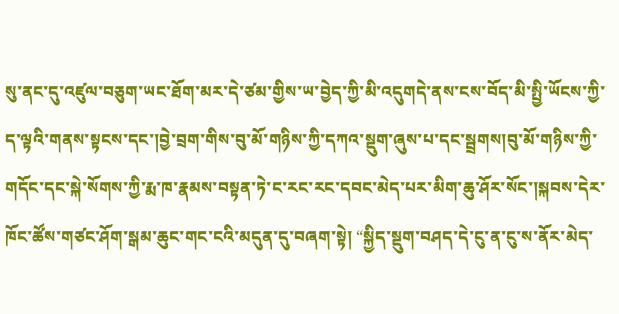སུ་ནང་དུ་འཛུལ་བཅུག་ཡང་ཐོག་མར་དེ་ཙམ་གྱིས་ཡ་བྱེད་ཀྱི་མི་འདུགདེ་ནས་ངས་བོད་མི་སྤྱི་ཡོངས་ཀྱི་ད་ལྟའི་གནས་སྟངས་དང་།བྱེ་བྲག་གིས་བུ་མོ་གཉིས་ཀྱི་དཀའ་སྡུག་ཞུས་པ་དང་སྦྲགས།བུ་མོ་གཉིས་ཀྱི་གདོང་དང་སྐེ་སོགས་ཀྱི་རྨ་ཁ་རྣམས་བསྟན་ཏེ་ང་རང་རང་དབང་མེད་པར་མིག་ཆུ་ཤོར་སོང་།སྐབས་དེར་ཁོང་ཚོས་གཙང་ཤོག་སྒམ་ཆུང་གང་ངའི་མདུན་དུ་བཞག་སྟེ། “སྐྱིད་སྡུག་བཤད་དེ་ངུ་ན་ངུ་ས་ནོར་མེད་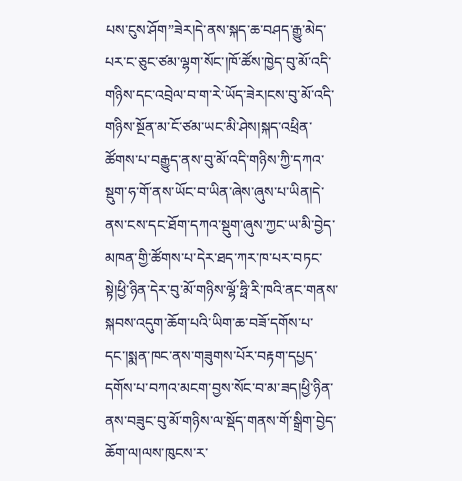པས་ངུས་ཤོག”ཟེར།དེ་ནས་སྐད་ཆ་བཤད་རྒྱུ་མེད་པར་ང་ཅུང་ཙམ་ལྷག་སོང་།ཁོ་ཚོས་ཁྱེད་བུ་མོ་འདི་གཉིས་དང་འབྲེལ་བ་ག་རེ་ཡོད་ཟེར།ངས་བུ་མོ་འདི་གཉིས་སྔོན་མ་ངོ་ཙམ་ཡང་མི་ཤེས།སྐད་འཕྲིན་ཚོགས་པ་བརྒྱུད་ནས་བུ་མོ་འདི་གཉིས་ཀྱི་དཀའ་སྡུག་ཧ་གོ་ནས་ཡོང་བ་ཡིན་ཞེས་ཞུས་པ་ཡིན།དེ་ནས་ངས་དང་ཐོག་དཀའ་སྡུག་ཞུས་ཀྱང་ཡ་མི་བྱེད་མཁན་གྱི་ཚོགས་པ་དེར་ཐད་ཀར་ཁ་པར་བཏང་སྟེ།ཕྱི་ཉིན་དེར་བུ་མོ་གཉིས་ལྷོ་ཧྥི་རི་ཁའི་ནང་གནས་སྐབས་འདུག་ཆོག་པའི་ཡིག་ཆ་བཟོ་དགོས་པ་དང་།སྨན་ཁང་ནས་གཟུགས་པོར་བརྟག་དཔྱད་དགོས་པ་བཀའ་མངག་བྱས་སོང་བ་མ་ཟད།ཕྱི་ཉིན་ནས་བཟུང་བུ་མོ་གཉིས་ལ་སྡོད་གནས་གོ་སྒྲིག་བྱེད་ཆོག་ལ།ལས་ཁུངས་ར་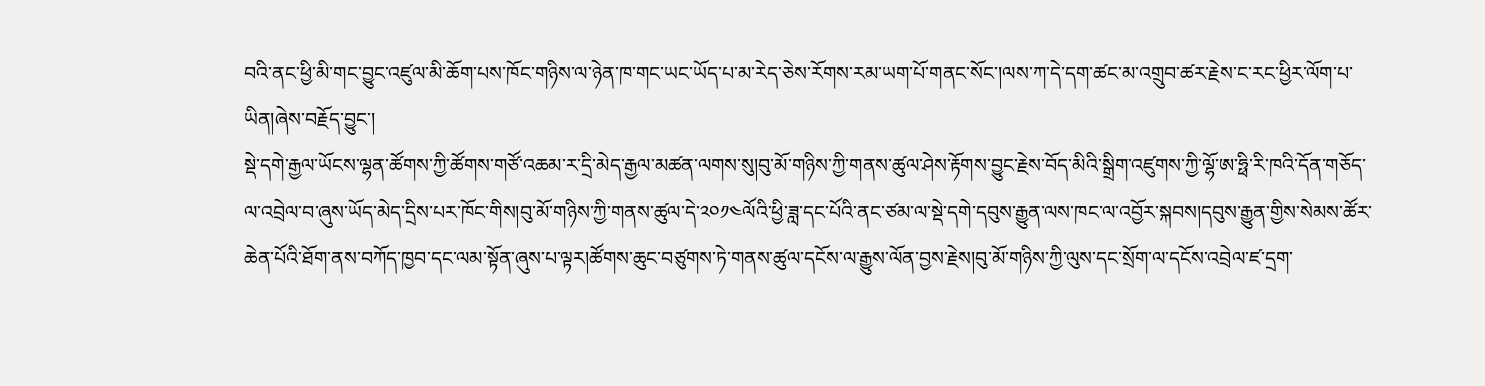བའི་ནང་ཕྱི་མི་གང་བྱུང་འཛུལ་མི་ཆོག་པས་ཁོང་གཉིས་ལ་ཉེན་ཁ་གང་ཡང་ཡོད་པ་མ་རེད་ཅེས་རོགས་རམ་ཡག་པོ་གནང་སོང་།ལས་ཀ་དེ་དག་ཚང་མ་འགྲུབ་ཚར་རྗེས་ང་རང་ཕྱིར་ལོག་པ་ཡིན།ཞེས་བརྗོད་བྱུང་།
སྡེ་དགེ་རྒྱལ་ཡོངས་ལྷན་ཚོགས་ཀྱི་ཚོགས་གཙོ་འཆམ་ར་དྲི་མེད་རྒྱལ་མཚན་ལགས་སུ།བུ་མོ་གཉིས་ཀྱི་གནས་ཚུལ་ཤེས་རྟོགས་བྱུང་རྗེས་བོད་མིའི་སྒྲིག་འཛུགས་ཀྱི་ལྷོ་ཨ་ཧྥི་རི་ཁའི་དོན་གཅོད་ལ་འབྲེལ་བ་ཞུས་ཡོད་མེད་དྲིས་པར་ཁོང་གིས།བུ་མོ་གཉིས་ཀྱི་གནས་ཚུལ་དེ་༢༠༡༤ལོའི་ཕྱི་ཟླ་དང་པོའི་ནང་ཙམ་ལ་སྡེ་དགེ་དབུས་རྒྱུན་ལས་ཁང་ལ་འབྱོར་སྐབས།དབུས་རྒྱུན་གྱིས་སེམས་ཚོར་ཆེན་པོའི་ཐོག་ནས་བཀོད་ཁྱབ་དང་ལམ་སྟོན་ཞུས་པ་ལྟར།ཚོགས་ཆུང་བཙུགས་ཏེ་གནས་ཚུལ་དངོས་ལ་རྒྱུས་ལོན་བྱས་རྗེས།བུ་མོ་གཉིས་ཀྱི་ལུས་དང་སྲོག་ལ་དངོས་འབྲེལ་ཛ་དྲག་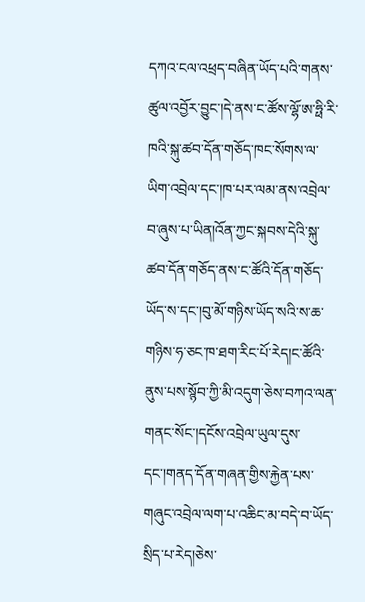དཀའ་ངལ་འཕྲད་བཞིན་ཡོད་པའི་གནས་ཚུལ་འབྱོར་བྱུང་།དེ་ནས་ང་ཚོས་ལྷོ་ཨ་ཧྥི་རི་ཁའི་སྐུ་ཚབ་དོན་གཅོད་ཁང་སོགས་ལ་ཡིག་འབྲེལ་དང་།ཁ་པར་ལམ་ནས་འབྲེལ་བ་ཞུས་པ་ཡིན།འོན་ཀྱང་སྐབས་དེའི་སྐུ་ཚབ་དོན་གཅོད་ནས་ང་ཚོའི་དོན་གཅོད་ཡོད་ས་དང་།བུ་མོ་གཉིས་ཡོད་སའི་ས་ཆ་གཉིས་ཧ་ཅང་ཁ་ཐག་རིང་པོ་རེད།ང་ཚོའི་ནུས་པས་སྙོབ་ཀྱི་མི་འདུག་ཅེས་བཀའ་ལན་གནང་སོང་།དངོས་འབྲེལ་ཡུལ་དུས་དང་།གནད་དོན་གཞན་གྱིས་རྐྱེན་པས་གཞུང་འབྲེལ་ལག་པ་འཆིང་མ་བདེ་བ་ཡོད་སྲིད་པ་རེད།ཅེས་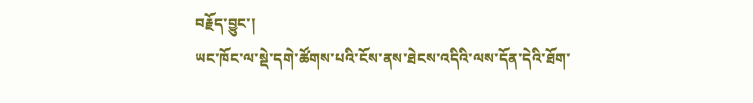བརྗོད་བྱུང་།
ཡང་ཁོང་ལ་སྡེ་དགེ་ཚོགས་པའི་ངོས་ནས་ཐེངས་འདིའི་ལས་དོན་དེའི་ཐོག་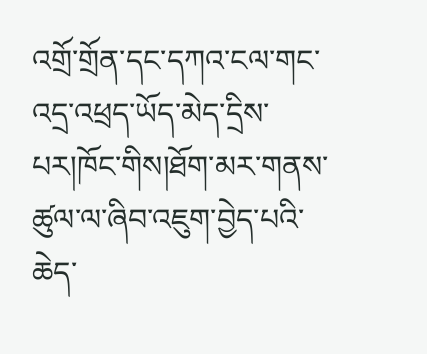འགྲོ་གྲོན་དང་དཀའ་ངལ་གང་འདྲ་འཕྲད་ཡོད་མེད་དྲིས་པར།ཁོང་གིས།ཐོག་མར་གནས་ཚུལ་ལ་ཞིབ་འཇུག་བྱེད་པའི་ཆེད་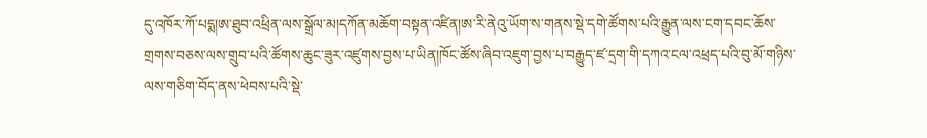དུ་འཁོར་ཀོ་པདྨ།ཨ་ཐུབ་འཕྲིན་ལས་སྒྲོལ་མ།དཀོན་མཆོག་བསྟན་འཛིན།ཨ་རི་ནེའུ་ཡོག་ས་གནས་སྡེ་དགེ་ཚོགས་པའི་རྒྱུན་ལས་ངག་དབང་ཆོས་གྲགས་བཅས་ལས་གྲུབ་པའི་ཚོགས་ཆུང་ཟུར་འཛུགས་བྱས་པ་ཡིན།ཁོང་ཚོས་ཞིབ་འཇུག་བྱས་པ་བརྒྱུད་ཛ་དྲག་གི་དཀའ་ངལ་འཕྲད་པའི་བུ་མོ་གཉིས་ལས་གཅིག་བོད་ནས་ཕེབས་པའི་སྡེ་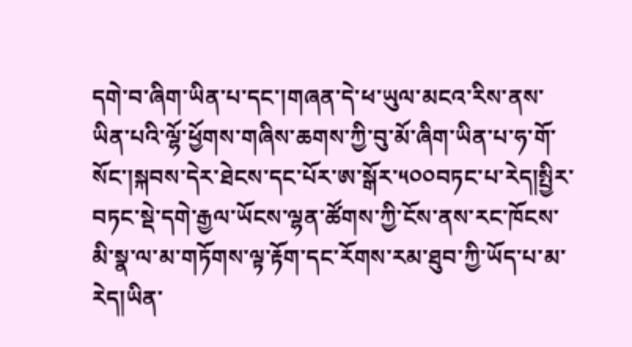དགེ་བ་ཞིག་ཡིན་པ་དང་།གཞན་དེ་ཕ་ཡུལ་མངའ་རིས་ནས་ཡིན་པའི་ལྷོ་ཕྱོགས་གཞིས་ཆགས་ཀྱི་བུ་མོ་ཞིག་ཡིན་པ་ཧ་གོ་སོང་།སྐབས་དེར་ཐེངས་དང་པོར་ཨ་སྒོར་༥༠༠བཏང་པ་རེད།སྤྱིར་བཏང་སྡེ་དགེ་རྒྱལ་ཡོངས་ལྷན་ཚོགས་ཀྱི་ངོས་ནས་རང་ཁོངས་མི་སྣ་ལ་མ་གཏོགས་ལྟ་རྟོག་དང་རོགས་རམ་ཐུབ་ཀྱི་ཡོད་པ་མ་རེད།ཡིན་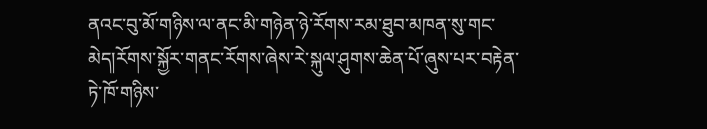ནའང་བུ་མོ་གཉིས་ལ་ནང་མི་གཉེན་ཉེ་རོགས་རམ་ཐུབ་མཁན་སུ་གང་མེད།རོགས་སྐྱོར་གནང་རོགས་ཞེས་རེ་སྐུལ་ཤུགས་ཆེན་པོ་ཞུས་པར་བརྟེན་ཏེ་ཁོ་གཉིས་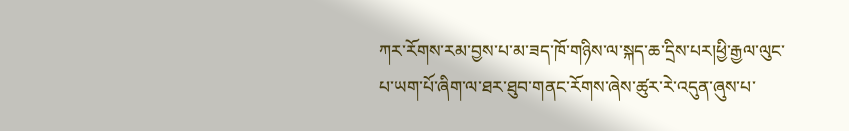ཀར་རོགས་རམ་བྱས་པ་མ་ཟད་ཁོ་གཉིས་ལ་སྐད་ཆ་དྲིས་པར།ཕྱི་རྒྱལ་ལུང་པ་ཡག་པོ་ཞིག་ལ་ཐར་ཐུབ་གནང་རོགས་ཞེས་ཚུར་རེ་འདུན་ཞུས་པ་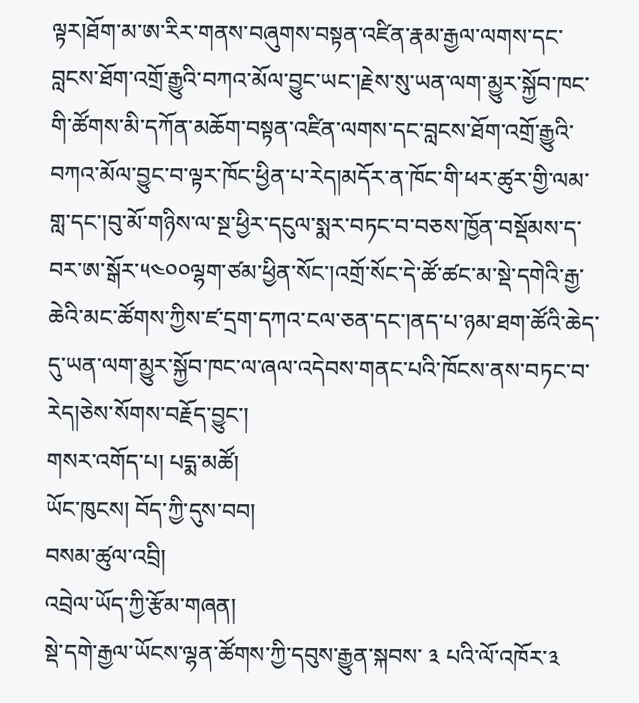ལྟར།ཐོག་མ་ཨ་རིར་གནས་བཞུགས་བསྟན་འཛིན་རྣམ་རྒྱལ་ལགས་དང་བླངས་ཐོག་འགྲོ་རྒྱུའི་བཀའ་མོལ་བྱུང་ཡང་།རྗེས་སུ་ཡན་ལག་མྱུར་སྐྱོབ་ཁང་གི་ཚོགས་མི་དཀོན་མཆོག་བསྟན་འཛིན་ལགས་དང་བླངས་ཐོག་འགྲོ་རྒྱུའི་བཀའ་མོལ་བྱུང་བ་ལྟར་ཁོང་ཕྱིན་པ་རེད།མདོར་ན་ཁོང་གི་ཕར་ཚུར་གྱི་ལམ་གླ་དང་།བུ་མོ་གཉིས་ལ་སྔ་ཕྱིར་དངུལ་སྨར་བཏང་བ་བཅས་ཁྱོན་བསྡོམས་ད་བར་ཨ་སྒོར་༥༤༠༠ལྷག་ཙམ་ཕྱིན་སོང་།འགྲོ་སོང་དེ་ཚོ་ཚང་མ་སྡེ་དགེའི་རྒྱ་ཆེའི་མང་ཚོགས་ཀྱིས་ཛ་དྲག་དཀའ་ངལ་ཅན་དང་།ནད་པ་ཉམ་ཐག་ཚོའི་ཆེད་དུ་ཡན་ལག་མྱུར་སྐྱོབ་ཁང་ལ་ཞལ་འདེབས་གནང་པའི་ཁོངས་ནས་བཏང་བ་རེད།ཅེས་སོགས་བརྗོད་བྱུང་།
གསར་འགོད་པ། པདྨ་མཚོ།
ཡོང་ཁུངས། བོད་ཀྱི་དུས་བབ།
བསམ་ཚུལ་འབྲི།
འབྲེལ་ཡོད་ཀྱི་རྩོམ་གཞན།
སྡེ་དགེ་རྒྱལ་ཡོངས་ལྷན་ཚོགས་ཀྱི་དབུས་རྒྱུན་སྐབས་ ༣ པའི་ལོ་འཁོར་༣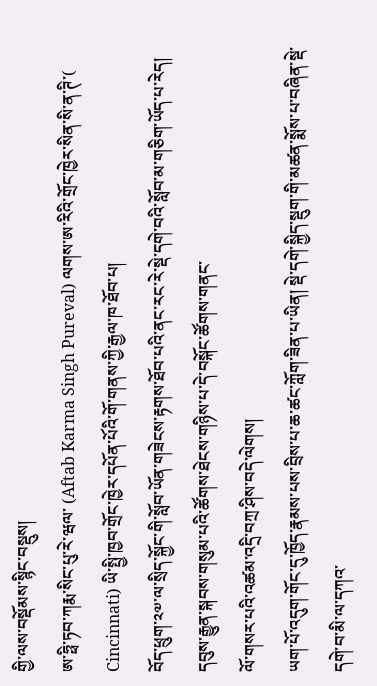གྱི་ལས་བསྡོམས་སྙིང་བསྡུས།
ཨ་ཧྥི་ཏབ་ཀརྨ་སིང་པུ་རེ་ཝལ་ (Aftab Karma Singh Pureval) ལགས་ཨ་རིའི་གྲོང་ཁྱེར་སིན་སི་ན་ཊི་( Cincinnati) ཡི་སྤྱི་ཁྱབ་གྲོང་ཁྱེར་དཔོན་པོའི་གོ་གནས་ཀྱི་རྒྱལ་ཁ་ཐོབ་པ།
བོད་ཕྲུག་༢༧་ལ་སྲིད་སྐྱོང་གི་སློབ་ཡོན་གཟེངས་རྟགས་ཐོབ་པའི་ནང་རང་རེ་སྡེ་དགེ་བའི་སློབ་མ་གཅིག་ཡོད་པ་རེད།
དབུས་རྒྱུན་སྐབས་གསུམ་པའི་ཚོགས་ཐེངས་གཉིས་པ་དེ་བསྐོང་ཚོགས་གནང་
ལོ་གསར་པའི་འཚམ་འདྲི་བཀྲ་ཤིས་བདེ་ལེགས།
ཡག་པོ་འདུག་གོང་དུ་ཁྱོད་རྣམས་པས་བྲིས་པ་ཆ་ཚང་ཀློག་ཟིན་པ་ཡིན། སྡེ་དགེ་སྐྱིད་སྡུག་གི་མཚན་སྨོས་པ་བཞིན་སྡེ་དགེ་བ་མི་ལ་དཀའ་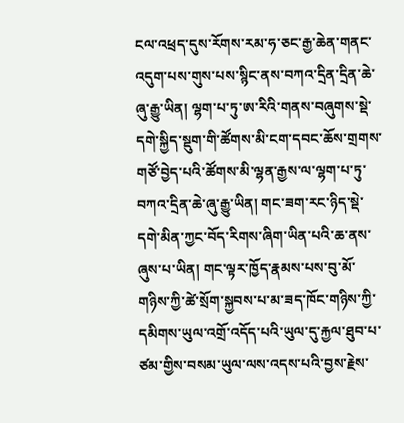ངལ་འཕྲད་དུས་རོགས་རམ་ཧ་ཅང་རྒྱ་ཆེན་གནང་འདུག་པས་གུས་པས་སྙིང་ནས་བཀའ་དྲིན་དྲིན་ཆེ་ཞུ་རྒྱུ་ཡིན། ལྷག་པ་ཏུ་ཨ་རིའི་གནས་བཞུགས་སྡེ་དགེ་སྐྱིད་སྡུག་གི་ཚོགས་མི་ངག་དབང་ཆོས་གྲགས་གཙོ་བྱེད་པའི་ཚོགས་མི་ལྷན་རྒྱས་ལ་ལྷག་པ་ཏུ་བཀའ་དྲིན་ཆེ་ཞུ་རྒྱུ་ཡིན། གང་ཟག་རང་ཉིད་སྡེ་དགེ་མིན་ཀྱང་བོད་རིགས་ཞིག་ཡིན་པའི་ཆ་ནས་ཞུས་པ་ཡིན། གང་ལྟར་ཁྱོད་རྣམས་པས་བུ་མོ་གཉིས་ཀྱི་ཚེ་སྲོག་སྐྱབས་པ་མ་ཟད་ཁོང་གཉིས་ཀྱི་དམིགས་ཡུལ་འགྲོ་འདོད་པའི་ཡུལ་དུ་རྐྱལ་ཐུབ་པ་ཙམ་གྱིས་བསམ་ཡུལ་ལས་འདས་པའི་བྱས་རྗེས་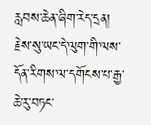རླབས་ཆེན་ཞིག་རེད་དྲན། རྗེས་སུ་ཡང་དེ་ལུག་གི་ལས་དོན་རིགས་ལ་དགོངས་པ་རྒྱ་ཆེ་རུ་བཏང་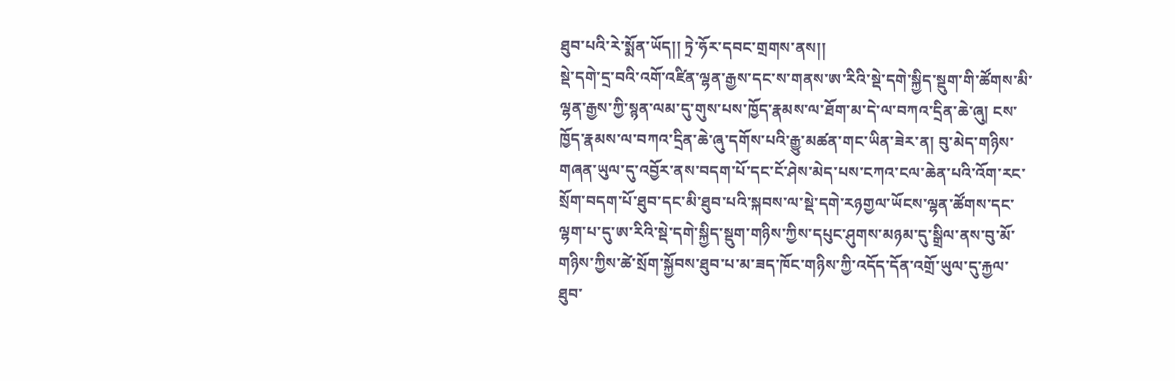ཐུབ་པའི་རེ་སྨོན་ཡོད།། ཏྲེ་ཧོར་དབང་གྲགས་ནས།།
སྡེ་དགེ་དྲ་བའི་འགོ་འཛིན་ལྷན་རྒྱས་དང་ས་གནས་ཨ་རིའི་སྡེ་དགེ་སྐྱིད་སྡུག་གི་ཚོགས་མི་ལྷན་རྒྱས་ཀྱི་སྙན་ལམ་དུ་གུས་པས་ཁྱོད་རྣམས་ལ་ཐོག་མ་དེ་ལ་བཀའ་དྲིན་ཆེ་ཞུ། ངས་ཁྱོད་རྣམས་ལ་བཀའ་དྲིན་ཆེ་ཞུ་དགོས་པའི་རྒྱུ་མཚན་གང་ཡིན་ཟེར་ན། བུ་མེད་གཉིས་གཞན་ཡུལ་དུ་འབྱོར་ནས་བདག་པོ་དང་ངོ་ཤེས་མེད་པས་ངཀའ་ངལ་ཆེན་པའི་འོག་རང་སྲོག་བདག་པོ་ཐུབ་དང་མི་ཐུབ་པའི་སྐབས་ལ་སྡེ་དགེ་རཉགྱལ་ཡོངས་ལྷན་ཚོགས་དང་ལྷག་པ་དུ་ཨ་རིའི་སྡེ་དགེ་སྐྱིད་སྡུག་གཉིས་ཀྱིས་དཔུང་ཤུགས་མཉམ་དུ་སྒྲིལ་ནས་བུ་མོ་གཉིས་ཀྱིས་ཚེ་སྲོག་སྐྱོབས་ཐུབ་པ་མ་ཟད་ཁོང་གཉིས་ཀྱི་འདོད་དོན་འགྲོ་ཡུལ་དུ་རྐྱལ་ཐུབ་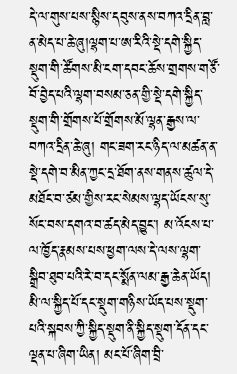དེ་ལ་གུས་པས་སྙིས་དབུས་ནས་བཀའ་དྲིན་བླ་ན་མེད་པ་ཆེ་ཞུ།ལྷག་པ་ཨ་རིའི་སྡེ་དགེ་སྐྱིད་སྡུག་གི་ཚོགས་མི་ངག་དབང་ཆོས་གྲགས་གཙོ་བོ་བྱེད་པའི་ལྷག་བསམ་ཅན་གྱི་སྡེ་དགེ་སྐྱིད་སྡུག་གི་གྲོགས་པོ་གྲོགས་མོ་ལྷན་རྒྱས་ལ་བཀའ་དྲིན་ཆེ་ཞུ། གང་ཟག་རང་ཉིད་ལ་མཚན་ན་སྡེ་དགེ་བ་མིན་ཀྱང་དྲ་ཐོག་ནས་གནས་ཚུལ་དེ་མཐོང་བ་ཙམ་གྱིས་རང་སེམས་ལྷད་ཡོངས་སུ་སོང་བས་དགའ་བ་ཚད་མེད་བྱུང་། མ་འོངས་པ་ལ་ཁྱོད་རྣམས་པས་ཕྱག་ལས་དེ་ལས་ལྷག་སྒྲིབ་ཐུབ་པའི་རེ་བ་དང་སྨོན་ལམ་རྒྱ་ཆེན་ཡོད། མི་ལ་སྐྱིད་པོ་དང་སྡུག་གཉིས་ཡོད་པས་སྡུག་པའི་སྐབས་ཀྱི་སྐྱིད་སྡུག་ནི་སྐྱིད་སྡུག་དོན་དང་ལྡན་པ་ཞིག་ཡིན། མང་པོ་ཞིག་བྲི་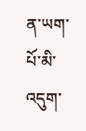ན་ཡག་པོ་མི་འདུག་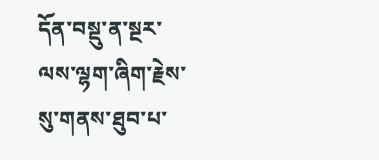དོན་བསྡུ་ན་སྔར་ལས་ལྷག་ཞིག་རྗེས་སུ་གནས་ཐུབ་པ་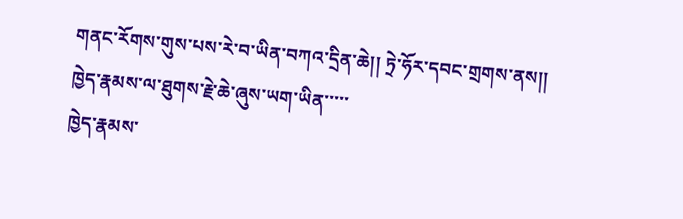གནང་རོགས་གུས་པས་རེ་བ་ཡིན་བཀའ་དྲིན་ཆེ།། ཏྲེ་ཧོར་དབང་གྲགས་ནས།།
ཁྱེད་རྣམས་ལ་ཐུགས་རྗེ་ཆེ་ཞུས་ཡག་ཡིན་་་་་
ཁྱེད་རྣམས་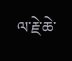ལ་རྗེ་ཆེ་